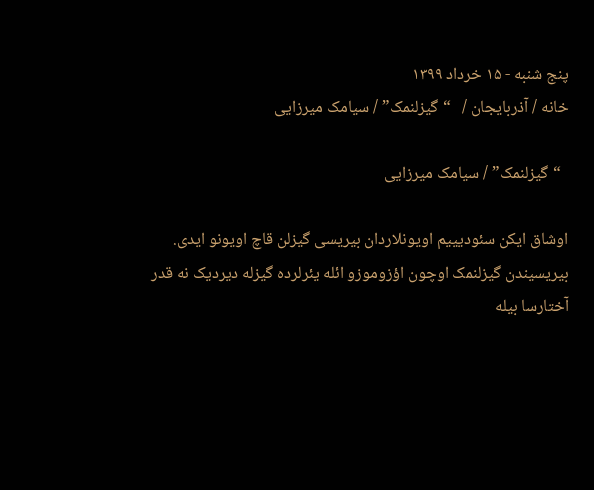پنج شنبه - ۱۵ خرداد ۱۳۹۹
خانه / آذربایجان /   “گیزلنمک” / سیامک میرزایی

  “گیزلنمک” / سیامک میرزایی

اوشاق ایکن سئودیییم اویونلاردان بیریسی گیزلن قاچ اویونو ایدی. بیریسیندن گیزلنمک اوچون اؤزوموزو ائله یئرلرده گیزله دیردیک نه قدر آختارسا بیله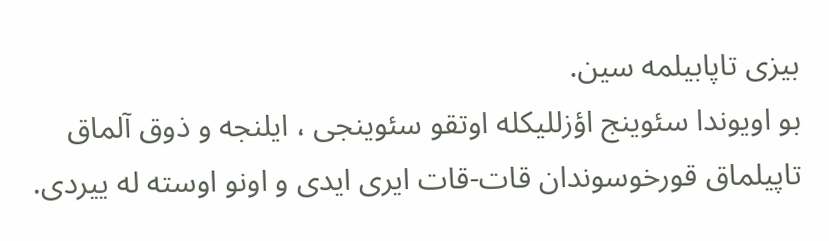بیزی تاپابیلمه سین.
بو اویوندا سئوینج اؤزللیکله اوتقو سئوینجی ، ایلنجه و ذوق آلماق تاپیلماق قورخوسوندان قات-قات ایری ایدی و اونو اوسته له ییردی.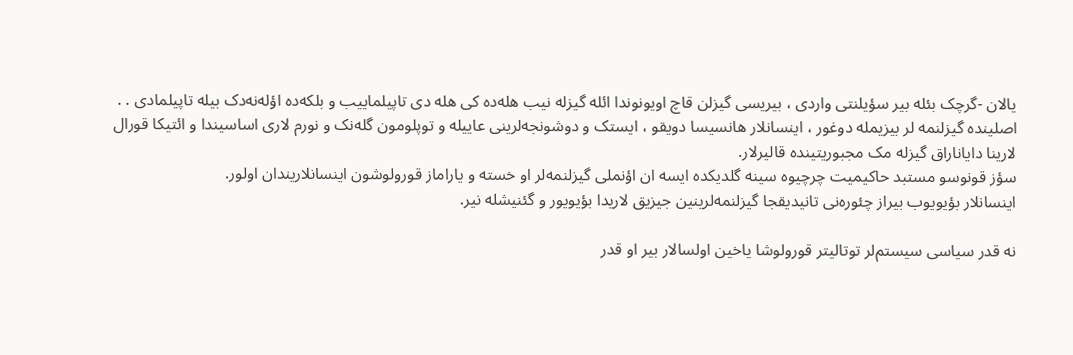یالان -گرچک بئله بیر سؤیلنتی واردی ، بیریسی گیزلن قاچ اویونوندا ائله گیزله نیب هله‌ده کی هله دی تاپیلماییب و بلکه‌ده اؤله‌نه‌دک بیله تاپیلمادی . .
اصلینده گیزلنمه لر بیزیمله دوغور ، اینسانلار هانسیسا دویقو ، ایستک و دوشونجه‌لرینی عاییله و توپلومون گله‌نک و نورم لاری اساسیندا و ائتیکا قورال لارینا دایاناراق گیزله مک مجبوریتینده قالیرلار.
سؤز قونوسو مستبد حاکیمیت چرچیوه سینه گلدیکده ایسه ان اؤنملی گیزلنمه‌لر او خسته و یاراماز قورولوشون اینسانلاریندان اولور.
اینسانلار بؤیویوب بیراز چئوره‌نی تانیدیقجا گیزلنمه‌لرینین جیزیق لاریدا بؤیویور و گئنیشله نیر.

نه قدر سیاسی سیستم‌لر توتالیتر قورولوشا یاخین اولسالار بیر او قدر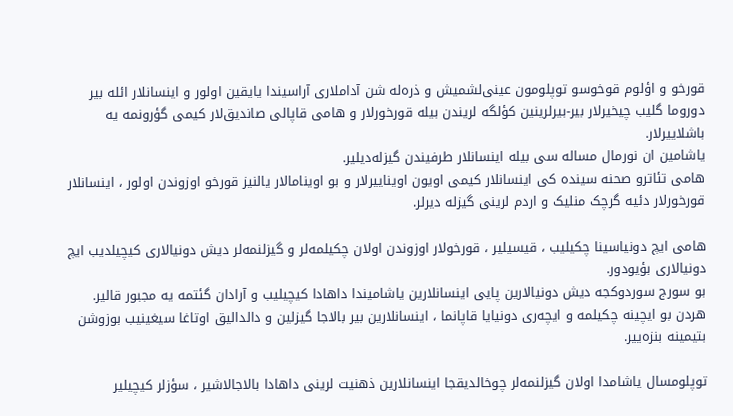قورخو و اؤلوم قوخوسو توپلومون عینی‌لشمیش و ذره‌له شن آداملاری آراسیندا یایقین اولور و اینسانلار ائله بیر دوروما گلیب چیخیرلار بیر-بیرلرینین کؤلگه لریندن بیله قورخورلار و هامی قاپالی صاندیق‌لار کیمی گؤرونمه یه باشلاییرلار.
یاشامین ان نورمال مساله سی بیله اینسانلار طرفیندن گیزله‌دیلیر.
هامی تئاترو صحنه سینده کی اینسانلار کیمی اویون اویناییرلار و بو اوینامالار یالنیز قورخو اوزوندن اولور ، اینسانلار قورخورلار دئیه گرچک منلیک و اردم لرینی گیزله دیرلر.

هامی ایچ دونیاسینا چکیلیب ، قیسیلیر ، قورخولار اوزوندن اولان چکیلمه‌لر و گیزلنمه‌لر دیش دونیالاری کیچیلدیب ایچ دونیالاری بؤیودور.
بو سورج سوردوکجه دیش دونیالارین پایی اینسانلارین یاشامیندا داهادا کیچیلیب و آرادان گئتمه یه مجبور قالیر. هردن بو ایچینه چکیلمه و ایچه‌ری دونیایا قاپانما ، اینسانلارین بیر بالاجا گیزلین و دالدالیق اوتاغا سیغینیب بوزوشن بتیمینه بنزه‌ییر.

توپلومسال یاشامدا اولان گیزلنمه‌لر چوخالدیقجا اینسانلارین ذهنیت لرینی داهادا بالاجالاشیر ، سؤزلر کیچیلیر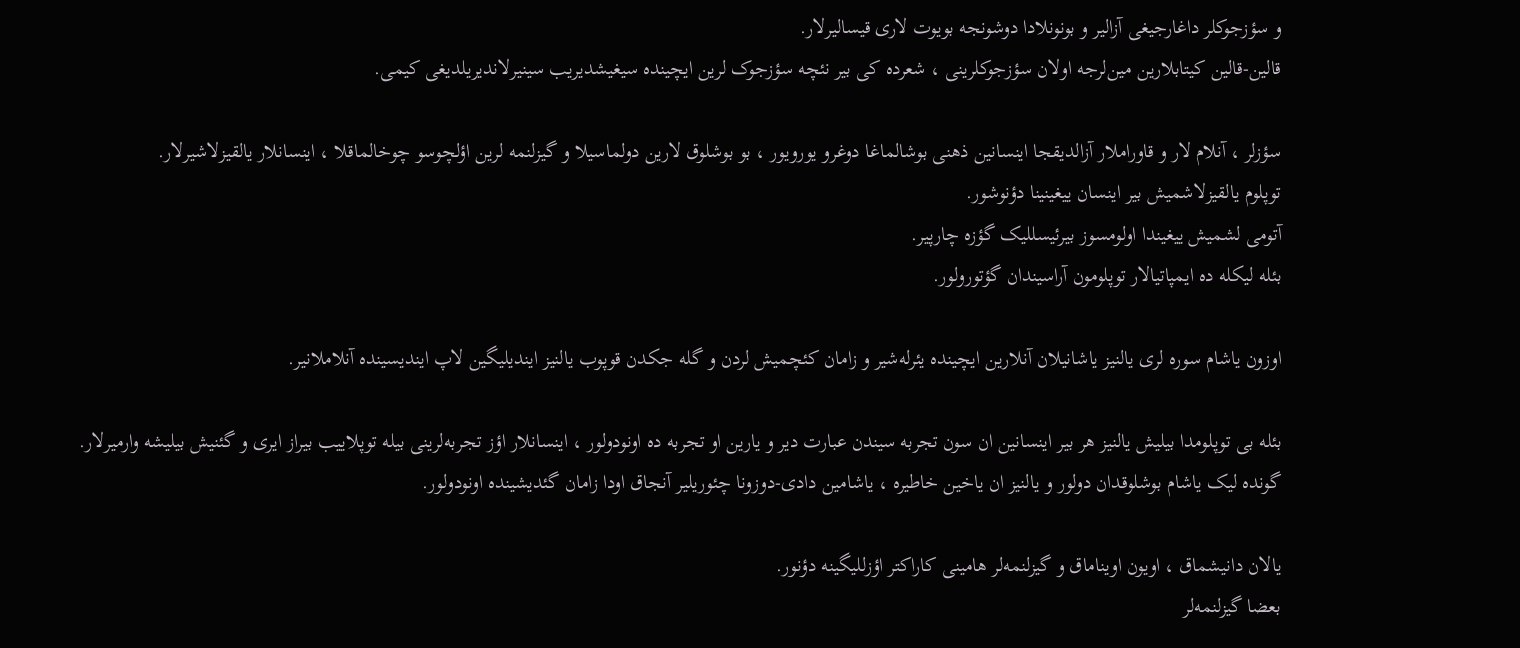و سؤزجوکلر داغارجیغی آزالیر و بونونلادا دوشونجه بویوت لاری قیسالیرلار.
قالین-قالین کیتابلارین مین‌لرجه اولان سؤزجوکلرینی ، شعرده کی بیر نئچه سؤزجوک لرین ایچینده سیغیشدیریب سینیرلاندیریلدیغی کیمی.

سؤزلر ، آنلام لار و قاوراملار آزالدیقجا اینسانین ذهنی بوشالماغا دوغرو یورویور ، بو بوشلوق لارین دولماسیلا و گیزلنمه لرین اؤلچوسو چوخالماقلا ، اینسانلار یالقیزلاشیرلار.
توپلوم یالقیزلاشمیش بیر اینسان ییغینینا دؤنوشور.
آتومی لشمیش ییغیندا اولومسوز بیرئیسللیک گؤزه چارپیر.
بئله لیکله ده ایمپاتیالار توپلومون آراسیندان گؤتورولور.

اوزون یاشام سوره لری یالنیز یاشانیلان آنلارین ایچینده یئرله‌شیر و زامان کئچمیش لردن و گله جکدن قوپوب یالنیز ایندیلیگین لاپ ایندیسینده آنلاملانیر.

بئله بی توپلومدا بیلیش یالنیز هر بیر اینسانین ان سون تجربه سیندن عبارت دیر و یارین او تجربه ده اونودولور ، اینسانلار اؤز تجربه‌لرینی بیله توپلاییب بیراز ایری و گئنیش بیلیشه وارمیرلار.
گونده لیک یاشام بوشلوقدان دولور و یالنیز ان یاخین خاطیره ، یاشامین دادی-دوزونا چئوریلیر آنجاق اودا زامان گئدیشینده اونودولور.

یالان دانیشماق ، اویون اویناماق و گیزلنمه‌لر هامینی کاراکتر اؤزللیگینه دؤنور.
بعضا گیزلنمه‌لر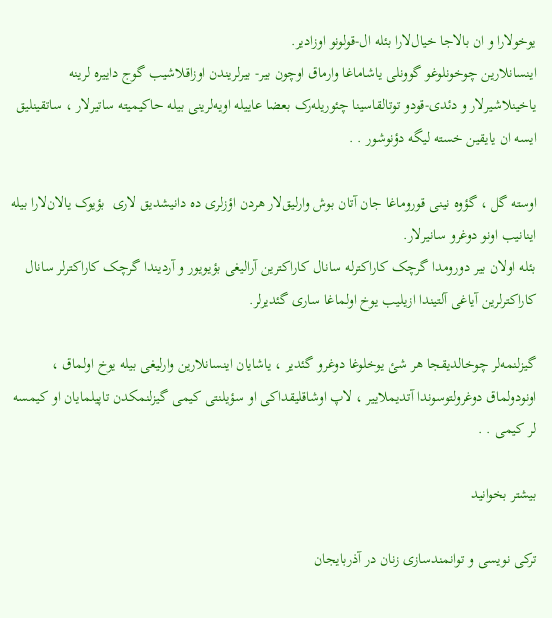یوخولارا و ان بالاجا خیال‌لارا بئله ال-قولونو اوزادیر.
اینسانلارین چوخونلوغو گوونلی یاشاماغا وارماق اوچون بیر- بیرلریندن اوزاقلاشیب گوج داییره لرینه یاخینلاشیرلار و دئدی-قودو توتالقاسینا چئوریله‌رک بعضا عاییله اویه‌لرینی بیله حاکیمیته ساتیرلار ، ساتقینلیق ایسه ان یایقین خسته لیگه دؤنوشور . .

اوسته گل ، گؤوه نینی قوروماغا جان آتان بوش وارلیق‌لار هردن اؤزلری ده دانیشدیق لاری  بؤیوک یالان‌لارا بیله اینانیب اونو دوغرو سانیرلار.
بئله اولان بیر دورومدا گرچک کاراکترله سانال کاراکترین آرالیغی بؤیویور و آردیندا گرچک کاراکترلر سانال کاراکترلرین آیاغی آلتیندا ازیلیب یوخ اولماغا ساری گئدیرلر.

گیزلنمه‌لر چوخالدیقجا هر شئ یوخلوغا دوغرو گئدیر ، یاشایان اینسانلارین وارلیغی بیله یوخ اولماق ، اونودولماق دوغرولتوسوندا آتدیملاییر ، لاپ اوشاقلیقداکی او سؤیلنتی کیمی گیزلنمکدن تاپیلمایان او کیمسه لر کیمی . .

بیشتر بخوانید

ترکی نویسی و توانمندسازی زنان در آذربایجان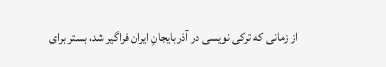از زمانی که ترکی نویسی در آذربایجانِ ایران فراگیر شد، بستر برای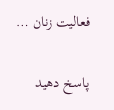فعالیت زنان …

پاسخ دهید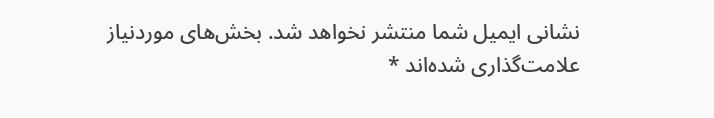نشانی ایمیل شما منتشر نخواهد شد. بخش‌های موردنیاز علامت‌گذاری شده‌اند *